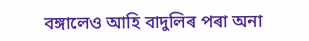বঙ্গালেও আহি বাদুলিৰ পৰা অনা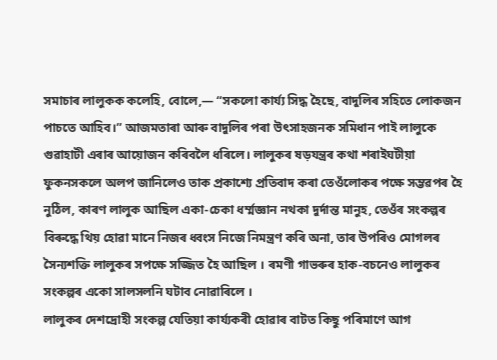সমাচাৰ লালুকক কলেহি, বোলে,— “সকলো কাৰ্য্য সিদ্ধ হৈছে, বাদুলিৰ সহিতে লোকজন পাচতে আহিব।” আজমতাৰা আৰু বাদুলিৰ পৰা উৎসাহজনক সমিধান পাই লালুকে গুৱাহাটী এৰাৰ আয়োজন কৰিবলৈ ধৰিলে। লালুকৰ ষড়যন্ত্ৰৰ কথা শৰাইঘটীয়া ফুকনসকলে অলপ জানিলেও তাক প্রকাশ্যে প্ৰতিবাদ কৰা তেওঁলোকৰ পক্ষে সম্ভৱপৰ হৈ নুঠিল, কাৰণ লালুক আছিল একা-চেকা ধৰ্ম্মজ্ঞান নথকা দুৰ্দান্ত মানুহ, তেওঁৰ সংকল্পৰ বিৰুদ্ধে থিয় হোৱা মানে নিজৰ ধ্বংস নিজে নিমন্ত্ৰণ কৰি অনা, তাৰ উপৰিও মোগলৰ সৈন্যশক্তি লালুকৰ সপক্ষে সজ্জিত হৈ আছিল । ৰমণী গাভৰুৰ হাক-বচনেও লালুকৰ সংকল্পৰ একো সালসলনি ঘটাব নোৱাৰিলে ।
লালুকৰ দেশদ্রোহী সংকল্প যেতিয়া কাৰ্য্যকৰী হোৱাৰ বাটত কিছু পৰিমাণে আগ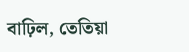বাঢ়িল, তেতিয়া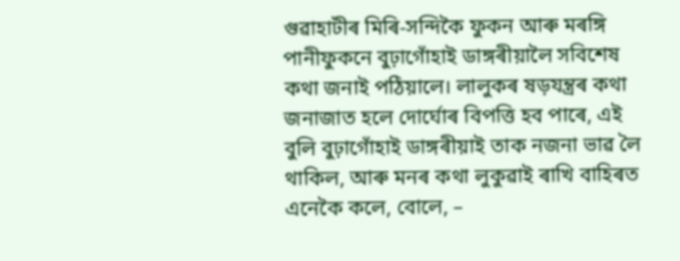গুৱাহাটীৰ মিৰি-সন্দিকৈ ফুকন আৰু মৰঙ্গি পানীফুকনে বুঢ়াগোঁহাই ডাঙ্গৰীয়ালৈ সবিশেষ কথা জনাই পঠিয়ালে। লালুকৰ ষড়যন্ত্ৰৰ কথা জনাজাত হলে দোৰ্ঘোৰ বিপত্তি হব পাৰে, এই বুলি বুঢ়াগোঁহাই ডাঙ্গৰীয়াই তাক নজনা ভাৱ লৈ থাকিল, আৰু মনৰ কথা লুকুৱাই ৰাখি বাহিৰত এনেকৈ কলে, বোলে, –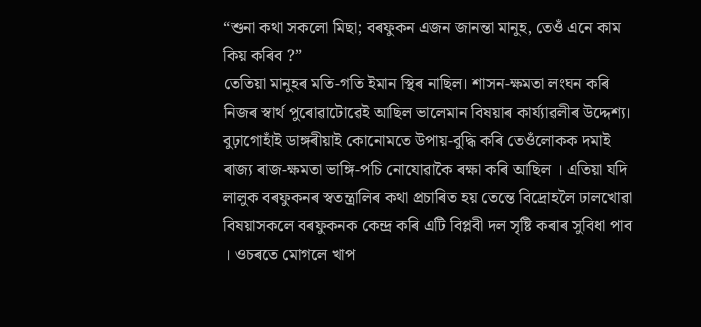“শুনা কথা সকলো মিছা; বৰফুকন এজন জানন্তা মানুহ, তেওঁ এনে কাম কিয় কৰিব ?”
তেতিয়া মানুহৰ মতি-গতি ইমান স্থিৰ নাছিল। শাসন-ক্ষমতা লংঘন কৰি নিজৰ স্বাৰ্থ পুৰোৱাটোৱেই আছিল ভালেমান বিষয়াৰ কাৰ্য্যাৱলীৰ উদ্দেশ্য। বুঢ়াগোহাঁই ডাঙ্গৰীয়াই কোনোমতে উপায়-বুদ্ধি কৰি তেওঁলোকক দমাই ৰাজ্য ৰাজ-ক্ষমতা ভাঙ্গি-পচি নোযোৱাকৈ ৰক্ষা কৰি আছিল । এতিয়া যদি লালুক বৰফুকনৰ স্বতন্ত্ৰালিৰ কথা প্ৰচাৰিত হয় তেন্তে বিদ্ৰোহলৈ ঢালখোৱা বিষয়াসকলে বৰফুকনক কেন্দ্ৰ কৰি এটি বিপ্লবী দল সৃষ্টি কৰাৰ সুবিধা পাব । ওচৰতে মোগলে খাপ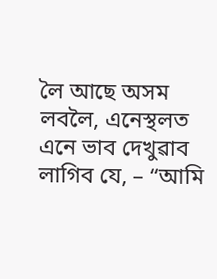লৈ আছে অসম লবলৈ, এনেস্থলত এনে ভাব দেখুৱাব লাগিব যে, – “আমি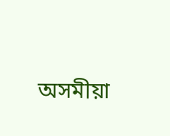অসমীয়া